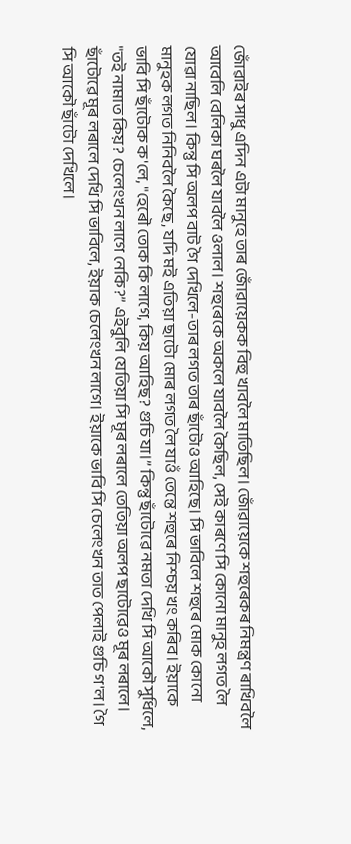জোঁৱাইৰ সাধু এদিন এটা মানুহে তাৰ জোঁৱায়েকক বিহু খাবলৈ মাতিছিল। জোঁৱায়েকে শহুৰেকৰ নিমন্ত্ৰণ ৰাখিবলৈ আবেলি বেলিকা ঘৰলৈ যাবলৈ ওলাল। শহুৰেকে অকলে যাবলৈ কৈছিল, সেই কাৰণে সি কোনো মানুহ লগত লৈ যোৱা নাছিল। কিন্তু সি অলপ বাট গৈ দেখিলে-তাৰ লগত তাৰ ছাঁটোও আহিছে। সি ভাবিলে শহুৰে মোক কোনো মানুহক লগত নিনিবলৈ কৈছে, যদি মই এতিয়া ছাটো মোৰ লগত লৈ যাওঁ তেন্তে শহুৰে নিশ্চয় খং কৰিব। ইয়াকে ভাবি সি ছাঁটোক ক'লে, "হেৰৌ তোক কি লাগে, কিয় আহিছ? গুচি যা।” কিন্তু ছাঁটোৱে নমতা দেখি সি আকৌ সুধিলে, "তই নামাত কিয়? চেলেংখন লাগে নেকি?” এইবুলি যেতিয়া সি মূৰ লৰালে তেতিয়া অলপ ছাটোৱেও মূৰ লৰালে। ছাঁটোৱে মূৰ লৰালে দেখি সি ভাবিলে, ইয়াক চেলেংখন লাগে। ইয়াকে ভাবি সি চেলেংখন তাত পেলাই গুচি গ'ল। গৈ সি আকৌ ছাঁটো দেখিলে।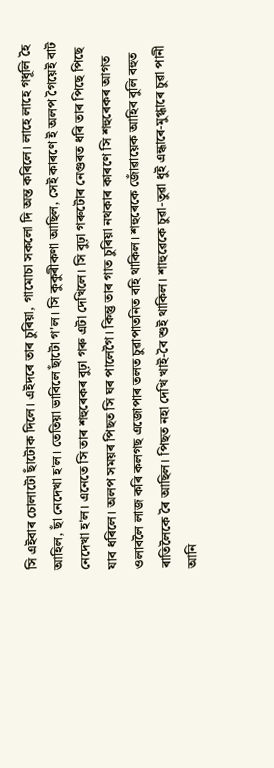সি এইবাৰ চোলাটো ছাঁটোক দিলে। এইদৰে তাৰ চুৰিয়া, গামোচা সকলো দি অন্ত কৰিলে। লাহে লাহে গধূলি হৈ আহিল, ছাঁ নেদেখা হ'ল। তেতিয়া ভাবিলে ছাঁটো গ'ল। সি কুকুৰীকণা আছিল, সেই কাৰণে ই অলপ গৈয়েই বাট নেদেখা হ'ল। এনেতে সি তাৰ শহুৰেকৰ বুঢ়া গৰু এটা দেখিলে। সি বুঢ়া গৰুটোৰ নেগুৰত ধৰি তাৰ পিছে পিছে যাব ধৰিলে। অলপ সময়ৰ পিছত সি ঘৰ পালেগৈ। কিন্তু তাৰ গাত চুৰিয়া নথকাৰ কাৰণে সি শহুৰেকৰ আগত ওলাবলৈ লাজ কৰি কলগছ এজোপাৰ তলত চুৱাপাতনিত বহি থাকিল। শহুৰেকে জোঁৱায়েক আহিব বুলি বহুত ৰাতিলৈকে ৰৈ আছিল। পিছত নহা দেখি খাই-বৈ শুই থাকিল। শাহুৱেকে চুৱা-তুৱা ধুই এন্ধাৰে-মুগ্ধাৰে চুৱা পানী আনি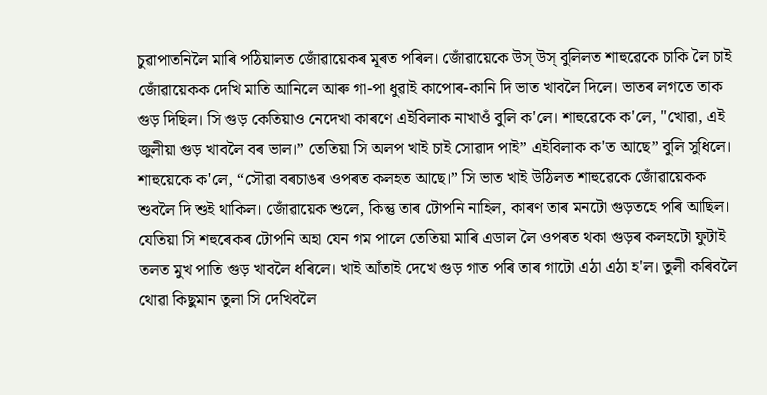চুৱাপাতনিলৈ মাৰি পঠিয়ালত জোঁৱায়েকৰ মূৰত পৰিল। জোঁৱায়েকে উস্ উস্ বুলিলত শাহুৱেকে চাকি লৈ চাই জোঁৱায়েকক দেখি মাতি আনিলে আৰু গা-পা ধুৱাই কাপোৰ-কানি দি ভাত খাবলৈ দিলে। ভাতৰ লগতে তাক গুড় দিছিল। সি গুড় কেতিয়াও নেদেখা কাৰণে এইবিলাক নাখাওঁ বুলি ক'লে। শাহুৱেকে ক'লে, "খোৱা, এই জুলীয়া গুড় খাবলৈ বৰ ভাল।” তেতিয়া সি অলপ খাই চাই সোৱাদ পাই” এইবিলাক ক'ত আছে” বুলি সুধিলে। শাহুয়েকে ক'লে, “সৌৱা বৰচাঙৰ ওপৰত কলহত আছে।” সি ভাত খাই উঠিলত শাহুৱেকে জোঁৱায়েকক শুবলৈ দি শুই থাকিল। জোঁৱায়েক শুলে, কিন্তু তাৰ টোপনি নাহিল, কাৰণ তাৰ মনটো গুড়তহে পৰি আছিল। যেতিয়া সি শহুৰেকৰ টোপনি অহা যেন গম পালে তেতিয়া মাৰি এডাল লৈ ওপৰত থকা গুড়ৰ কলহটো ফুটাই তলত মুখ পাতি গুড় খাবলৈ ধৰিলে। খাই আঁতাই দেখে গুড় গাত পৰি তাৰ গাটো এঠা এঠা হ'ল। তুলী কৰিবলৈ থোৱা কিছুমান তুলা সি দেখিবলৈ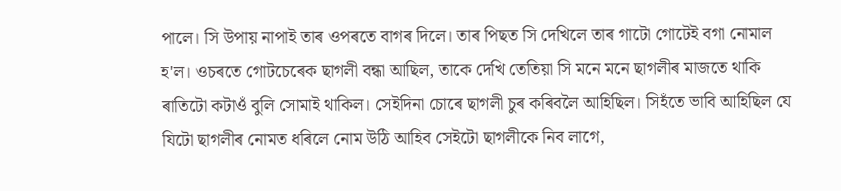পালে। সি উপায় নাপাই তাৰ ওপৰতে বাগৰ দিলে। তাৰ পিছত সি দেখিলে তাৰ গাটো গোটেই বগা নোমাল হ'ল। ওচৰতে গোটচেৰেক ছাগলী বন্ধা আছিল, তাকে দেখি তেতিয়া সি মনে মনে ছাগলীৰ মাজতে থাকি ৰাতিটো কটাওঁ বুলি সোমাই থাকিল। সেইদিনা চোৰে ছাগলী চুৰ কৰিবলৈ আহিছিল। সিহঁতে ভাবি আহিছিল যে যিটো ছাগলীৰ নোমত ধৰিলে নোম উঠি আহিব সেইটো ছাগলীকে নিব লাগে,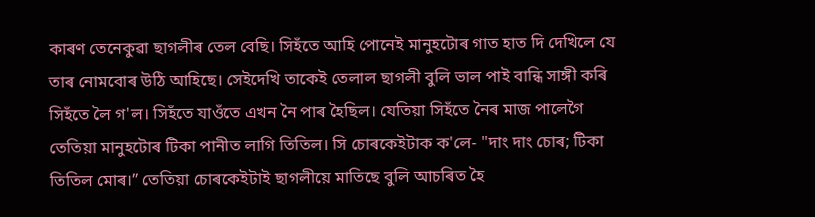কাৰণ তেনেকুৱা ছাগলীৰ তেল বেছি। সিহঁতে আহি পোনেই মানুহটোৰ গাত হাত দি দেখিলে যে তাৰ নোমবোৰ উঠি আহিছে। সেইদেখি তাকেই তেলাল ছাগলী বুলি ভাল পাই বান্ধি সাঙ্গী কৰি সিহঁতে লৈ গ'ল। সিহঁতে যাওঁতে এখন নৈ পাৰ হৈছিল। যেতিয়া সিহঁতে নৈৰ মাজ পালেগৈ তেতিয়া মানুহটোৰ টিকা পানীত লাগি তিতিল। সি চোৰকেইটাক ক'লে- "দাং দাং চোৰ; টিকা তিতিল মোৰ।” তেতিয়া চোৰকেইটাই ছাগলীয়ে মাতিছে বুলি আচৰিত হৈ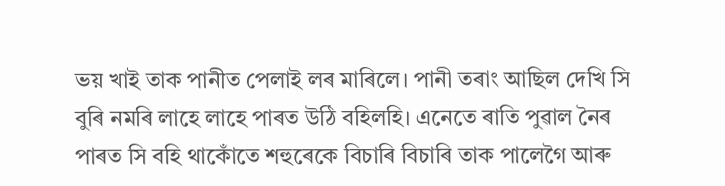ভয় খাই তাক পানীত পেলাই লৰ মাৰিলে। পানী তৰাং আছিল দেখি সি বুৰি নমৰি লাহে লাহে পাৰত উঠি বহিলহি। এনেতে ৰাতি পুৱাল নৈৰ পাৰত সি বহি থাকোঁতে শহুৰেকে বিচাৰি বিচাৰি তাক পালেগৈ আৰু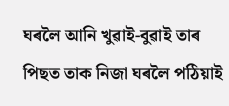ঘৰলৈ আনি খুৱাই-বুৱাই তাৰ পিছত তাক নিজা ঘৰলৈ পঠিয়াই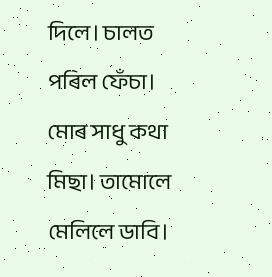দিলে। চালত পৰিল ফেঁচা। মোৰ সাধু কথা মিছা। তামোলে মেলিলে ডাবি।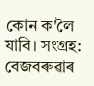কোন ক'লৈ যাবি। সংগ্ৰহ: বেজবৰুৱাৰ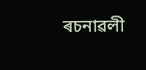ৰচনাৱলী